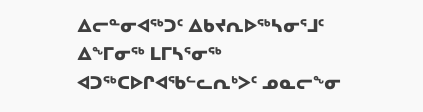ᐃᓕᓐᓂᐊᖅᑐᑦ ᐃᑲᔪᕆᐅᖅᓴᓂᕐᒧᑦ
ᐃᖕᒥᓂᖅ ᒪᒥᓴᕐᓂᖅ ᐊᑐᖅᑕᐅᒋᐊᖃᓪᓚᕆᒃᐳᑦ ᓄᓇᓕᖕᓂ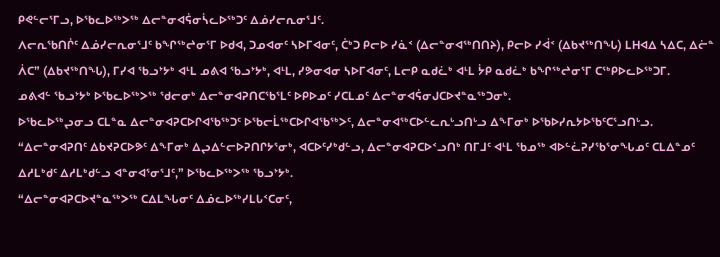ᑭᕙᓪᓕᕐᒥᓗ, ᐅᖃᓚᐅᖅᐳᖅ ᐃᓕᓐᓂᐊᕌᓂᓵᓚᐅᖅᑐᑦ ᐃᓅᓯᓕᕆᓂᕐᒧᑦ.
ᐱᓕᕆᖃᑎᒌᑦ ᐃᓅᓯᓕᕆᓂᕐᒧᑦ ᑲᖏᖅᖠᓂᕐᒥ ᐅᑯᐊ, ᑐᓄᐊᓂᑦ ᓴᐅᒥᐊᓂᑦ, ᑖᒃᑐ ᑭᓕᐅ ᓯᓈᑉ (ᐃᓕᓐᓂᐊᖅᑎᑎᔨ), ᑭᓕᐅ ᓯᐋᑉ (ᐃᑲᔪᖅᑎᖓ) ᒪᕼᐊᐃ ᓴᐃᑕ, ᐃᓖᓐ ᐲᑕ” (ᐃᑲᔪᖅᑎᖓ), ᒥᓯᐊ ᖃᓗᔾᔭᒃ ᐊᒻᒪ ᓄᕕᐊ ᖃᓗᔾᔭᒃ, ᐊᒻᒪ, ᓯᕗᓂᐊᓂ ᓴᐅᒥᐊᓂᑦ, ᒪᓕᑭ ᓇᑯᓛᒃ ᐊᒻᒪ ᔮᑭ ᓇᑯᓛᒃ ᑲᖏᖅᖠᓂᕐᒥ ᑕᖅᑭᐅᓚᐅᖅᑐᒥ.
ᓄᕕᐊᓪ ᖃᓗᔾᔭᒃ ᐅᖃᓚᐅᖅᐳᖅ ᖁᓕᓂᒃ ᐃᓕᓐᓂᐊᕈᑎᑕᖃᕐᒪᑦ ᐅᑭᐅᓄᑦ ᓯᑕᒪᓄᑦ ᐃᓕᓐᓂᐊᕌᓂᒍᑕᐅᔪᓐᓇᖅᑐᓂᒃ.
ᐅᖃᓚᐅᖅᖢᓂᓗ ᑕᒪᓐᓇ ᐃᓕᓐᓂᐊᕈᑕᐅᒋᐊᖃᖅᑐᑦ ᐅᖃᓕᒫᖅᑕᐅᒋᐊᖃᖅᐳᑦ, ᐃᓕᓐᓂᐊᖅᑕᐅᓪᓚᕆᒡᓗᑎᒡᓗ ᐃᖕᒥᓂᒃ ᐅᖃᐅᓯᕆᔭᐅᖃᑦᑕᕐᓗᑎᒡᓗ.
“ᐃᓕᓐᓂᐊᕈᑎᑦ ᐃᑲᔪᕈᑕᐅᕗᑦ ᐃᖕᒥᓂᒃ ᐃᖢᐃᓪᓕᐅᕈᑎᒋᔭᕐᓂᒃ, ᐊᑕᐅᑦᓯᒃᑯᓪᓗ, ᐃᓕᓐᓂᐊᕈᑕᐅᑉᓗᑎᒃ ᑎᒥᒧᑦ ᐊᒻᒪ ᖃᓄᖅ ᐊᐅᓪᓛᕈᓯᖃᕐᓂᖓᓄᑦ ᑕᒪᐃᓐᓄᑦ ᐃᓱᒪᒃᑯᑦ ᐃᓱᒪᒃᑯᓪᓗ ᐊᓐᓂᐊᕐᓂᕐᒧᑦ,” ᐅᖃᓚᐅᖅᐳᖅ ᖃᓗᔾᔭᒃ.
“ᐃᓕᓐᓂᐊᕈᑕᐅᔪᓐᓇᖅᐳᖅ ᑕᐃᒪᖓᓂᑦ ᐃᓅᓚᐅᖅᓯᒪᒐᑉᑕᓂᑦ,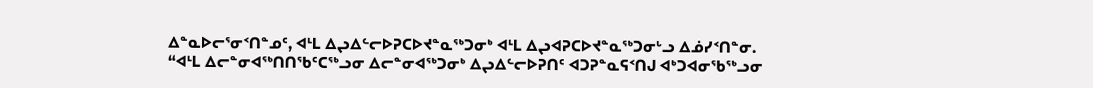ᐃᓐᓇᐅᓕᕐᓂᑉᑎᓐᓄᑦ, ᐊᒻᒪ ᐃᖢᐃᓪᓕᐅᕈᑕᐅᔪᓐᓇᖅᑐᓂᒃ ᐊᒻᒪ ᐃᖢᐊᕈᑕᐅᔪᓐᓇᖅᑐᓂᒡᓗ ᐃᓅᓯᑉᑎᓐᓂ.
“ᐊᒻᒪ ᐃᓕᓐᓂᐊᖅᑎᑎᖃᑦᑕᖅᓗᓂ ᐃᓕᓐᓂᐊᖅᑐᓂᒃ ᐃᖢᐃᓪᓕᐅᕈᑎᑦ ᐊᑐᕈᓐᓇᕋᑉᑎᒍ ᐊᒃᑐᐊᓂᖃᖅᓗᓂ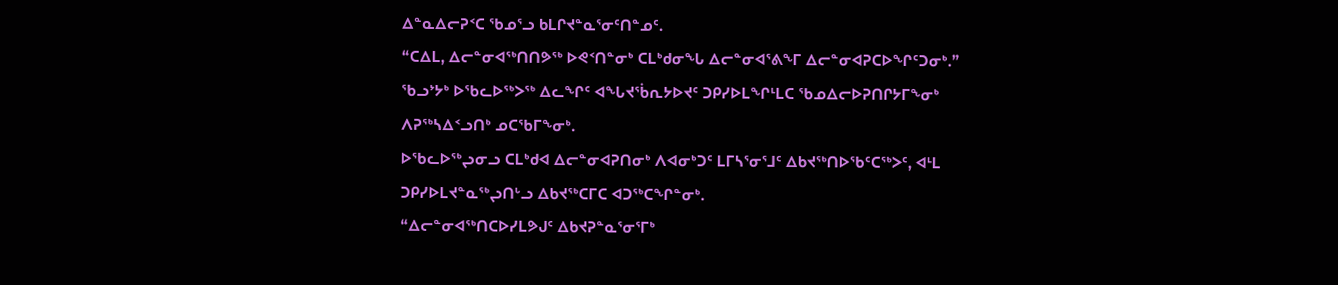ᐃᓐᓇᐃᓕᕈᑉᑕ ᖃᓄᕐᓗ ᑲᒪᒋᔪᓐᓇᕐᓂᑦᑎᓐᓄᑦ.
“ᑕᐃᒪ, ᐃᓕᓐᓂᐊᖅᑎᑎᕗᖅ ᐅᕙᑉᑎᓐᓂᒃ ᑕᒪᒃᑯᓂᖓ ᐃᓕᓐᓂᐊᕐᕕᖕᒥ ᐃᓕᓐᓂᐊᕈᑕᐅᖏᑦᑐᓂᒃ.”
ᖃᓗᔾᔭᒃ ᐅᖃᓚᐅᖅᐳᖅ ᐃᓚᖏᑦ ᐊᖓᔪᖄᕆᔭᐅᔪᑦ ᑐᑭᓯᐅᒪᖏᒻᒪᑕ ᖃᓄᐃᓕᐅᕈᑎᒋᔭᒥᖕᓂᒃ ᐱᕈᖅᓴᐃᑉᓗᑎᒃ ᓄᑕᖃᒥᖕᓂᒃ.
ᐅᖃᓚᐅᖅᖢᓂᓗ ᑕᒪᒃᑯᐊ ᐃᓕᓐᓂᐊᕈᑎᓂᒃ ᐱᐊᓂᒃᑐᑦ ᒪᒥᓴᕐᓂᕐᒧᑦ ᐃᑲᔪᖅᑎᐅᖃᑦᑕᖅᐳᑦ, ᐊᒻᒪ ᑐᑭᓯᐅᒪᔪᓐᓇᖅᖢᑎᒡᓗ ᐃᑲᔪᖅᑕᒥᑕ ᐊᑐᖅᑕᖏᓐᓂᒃ.
“ᐃᓕᓐᓂᐊᖅᑎᑕᐅᓯᒪᕗᒍᑦ ᐃᑲᔪᕈᓐᓇᕐᓂᕐᒥᒃ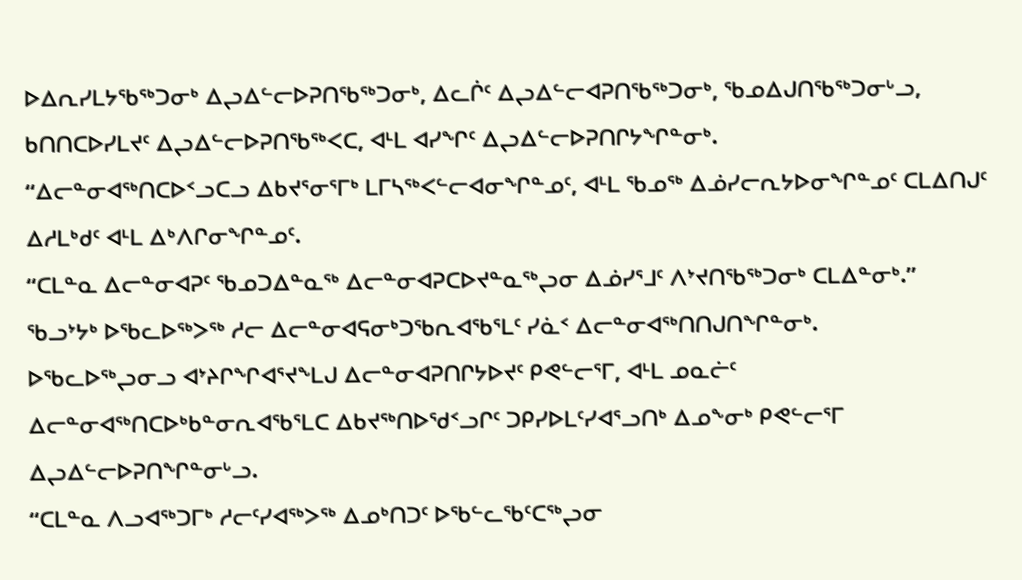ᐅᐃᕆᓯᒪᔭᖃᖅᑐᓂᒃ ᐃᖢᐃᓪᓕᐅᕈᑎᖃᖅᑐᓂᒃ, ᐃᓚᒌᑦ ᐃᖢᐃᓪᓕᐊᕈᑎᖃᖅᑐᓂᒃ, ᖃᓄᐃᒍᑎᖃᖅᑐᓂᒡᓗ, ᑲᑎᑎᑕᐅᓯᒪᔪᑦ ᐃᖢᐃᓪᓕᐅᕈᑎᖃᖅᐸᑕ, ᐊᒻᒪ ᐊᓯᖏᑦ ᐃᖢᐃᓪᓕᐅᕈᑎᒋᔭᖏᓐᓂᒃ.
“ᐃᓕᓐᓂᐊᖅᑎᑕᐅᑉᓗᑕᓗ ᐃᑲᔪᕐᓂᕐᒥᒃ ᒪᒥᓴᖅᐸᓪᓕᐊᓂᖏᓐᓄᑦ, ᐊᒻᒪ ᖃᓄᖅ ᐃᓅᓯᓕᕆᔭᐅᓂᖏᓐᓄᑦ ᑕᒪᐃᑎᒍᑦ ᐃᓱᒪᒃᑯᑦ ᐊᒻᒪ ᐃᒃᐱᒋᓂᖏᓐᓄᑦ.
“ᑕᒪᓐᓇ ᐃᓕᓐᓂᐊᕈᑦ ᖃᓄᑐᐃᓐᓇᖅ ᐃᓕᓐᓂᐊᕈᑕᐅᔪᓐᓇᖅᖢᓂ ᐃᓅᓯᕐᒧᑦ ᐱᔾᔪᑎᖃᖅᑐᓂᒃ ᑕᒪᐃᓐᓂᒃ.”
ᖃᓗᔾᔭᒃ ᐅᖃᓚᐅᖅᐳᖅ ᓱᓕ ᐃᓕᓐᓂᐊᕋᓂᒃᑐᖃᕆᐊᖃᕐᒪᑦ ᓯᓈᑉ ᐃᓕᓐᓂᐊᖅᑎᑎᒍᑎᖏᓐᓂᒃ.
ᐅᖃᓚᐅᖅᖢᓂᓗ ᐊᔾᔨᒋᖏᐊᕐᔪᖕᒪᒍ ᐃᓕᓐᓂᐊᕈᑎᒋᔭᐅᔪᑦ ᑭᕙᓪᓕᕐᒥ, ᐊᒻᒪ ᓄᓇᓖᑦ ᐃᓕᓐᓂᐊᖅᑎᑕᐅᒃᑲᓐᓂᕆᐊᖃᕐᒪᑕ ᐃᑲᔪᖅᑎᐅᖁᑉᓗᒋᑦ ᑐᑭᓯᐅᒪᑦᓯᐊᕐᓗᑎᒃ ᐃᓄᖕᓂᒃ ᑭᕙᓪᓕᕐᒥ ᐃᖢᐃᓪᓕᐅᕈᑎᖏᓐᓂᒡᓗ.
“ᑕᒪᓐᓇ ᐱᓗᐊᖅᑐᒥᒃ ᓱᓕᑦᓯᐊᖅᐳᖅ ᐃᓄᒃᑎᑐᑦ ᐅᖃᓪᓚᖃᑦᑕᖅᖢᓂ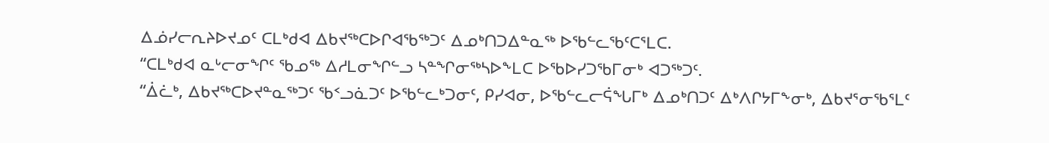ᐃᓅᓯᓕᕆᔨᐅᔪᓄᑦ ᑕᒪᒃᑯᐊ ᐃᑲᔪᖅᑕᐅᒋᐊᖃᖅᑐᑦ ᐃᓄᒃᑎᑐᐃᓐᓇᖅ ᐅᖃᓪᓚᖃᑦᑕᕐᒪᑕ.
“ᑕᒪᒃᑯᐊ ᓇᒡᓕᓂᖏᑦ ᖃᓄᖅ ᐃᓱᒪᓂᖏᓪᓗ ᓴᓐᖏᓂᖅᓴᐅᖕᒪᑕ ᐅᖃᐅᓯᑐᖃᒥᓂᒃ ᐊᑐᖅᑐᑦ.
“ᐄᓛᒃ, ᐃᑲᔪᖅᑕᐅᔪᓐᓇᖅᑐᑦ ᖃᑉᓗᓈᑐᑦ ᐅᖃᓪᓚᒃᑐᓂᑦ, ᑭᓯᐊᓂ, ᐅᖃᓪᓚᓕᕌᖓᒥᒃ ᐃᓄᒃᑎᑐᑦ ᐃᒃᐱᒋᔭᒥᖕᓂᒃ, ᐃᑲᔪᕐᓂᖃᕐᒪᑦ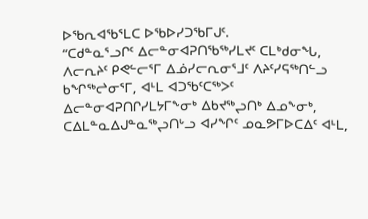ᐅᖃᕆᐊᖃᕐᒪᑕ ᐅᖃᐅᓯᑐᖃᒥᒍᑦ.
“ᑕᑯᓐᓇᕐᓗᒋᑦ ᐃᓕᓐᓂᐊᕈᑎᖃᖅᓯᒪᔪᑦ ᑕᒪᒃᑯᓂᖓ, ᐱᓕᕆᔨᑦ ᑭᕙᓪᓕᕐᒥ ᐃᓅᓯᓕᕆᓂᕐᒧᑦ ᐱᔨᑦᓯᕋᖅᑎᓪᓗ ᑲᖏᖅᖠᓂᕐᒥ, ᐊᒻᒪ ᐊᑐᖃᑦᑕᖅᐳᑦ ᐃᓕᓐᓂᐊᕈᑎᒋᓯᒪᔭᒥᖕᓂᒃ ᐃᑲᔪᖅᖢᑎᒃ ᐃᓄᖕᓂᒃ, ᑕᐃᒪᓐᓇᐃᒍᓐᓇᖅᖢᑎᒡᓗ ᐊᓯᖏᑦ ᓄᓇᕗᒥᐅᑕᐃᑦ ᐊᒻᒪ,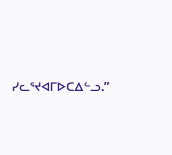ᓯᓚᕐᔪᐊᒥᐅᑕᐃᓪᓗ.”